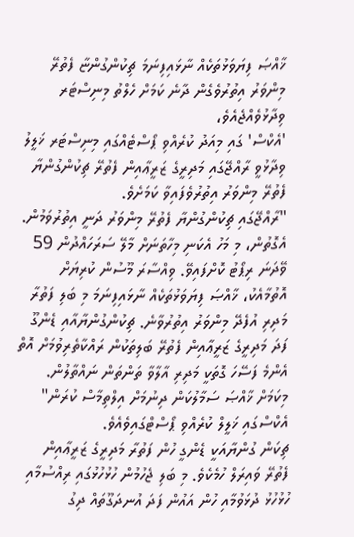ޚާއްޞަ ފިޔަވަޅުތަކެއް ނާޅައިފިނަމަ ޗިކުންގުންޏާ ފެތުރޭ މިންވަރު އިތުރުވެގެން ދާނެ ކަމަށް ހެލްތު މިނިސްޓަރ ވިދާޅުވެއްޖެއެވެ،
'އެކްސް' ގައި މިއަދު ކުރެއްވި ޕޯސްޓެއްގައި މިނިސްޓަރ ޚަލީލު ވިދާޅުވީ ރާއްޖޭގައި މަދިރީގެ ޒަރީޢާއިން ފެތުރޭ ޗިކުންގުންޔާ ފެތުރޭ މިންވަރު އިތުރުވެފައިވާ ކަމަށެވެ.
"ރާއްޖޭގައި ޗިކުންގުންޔާ ފެތުރޭ މިންވަރު ދަނީ އިތުރުވަމުން. އެގޮތުން، މި މަހު އެކަނި މިހާތަނަށް މާލޭ ސަރަހައްދުން 59 ވޭދަނަ ރިޕޯޓު ކޮށްފައިވޭ. ވިއްސާރަ މޫސުން ކުރިޔަށް އޮތުމާއެކު، ޚާއްޞަ ފިޔަވަޅުތަކެއް ނާޅައިފިނަމަ މި ބަލި ފަތުރާ މަދިރި އުފެދޭ މިންވަރު އިތުރުވާނެ. ޗިކުންގުންޔާއާއި ޑެންގޫ ފަދަ މަދިރީގެ ޒަރީޢާއިން ފެތުރޭ ބަލިތަކުން ރައްކާތެރިވުމަށް އޮތް އެންމެ ފަސޭހަ ގޮތަކީ މަދިރި އާލާވާ ތަންތަން ނައްތާލުން. މިކަމަށް ޚާއްޞަ ސަމާލުކަން ދިނުމަށް އިލްތިމާސް ކުރަން" އެކްސްގައި ޚަލީލް ކުރެއްވި ޕޯސްޓްގައިވެއެވެ.
ޗިކަން ގުންޔާއަކީ ޑެންގީ ހުން ފަތުރާ މަދިރީގެ ޒަރީޢާއިން ފެތުރޭ ވައިރަލް ހުމެކެވެ. މި ބަލި ޖެހުމުން ހުޅުހުޅުގައި ރިއްސުމާއި ހުޅުހުޅު ދުޅަވުމާއި ހުން އައުން ފަދަ އުނދަގޫތައް ދިގު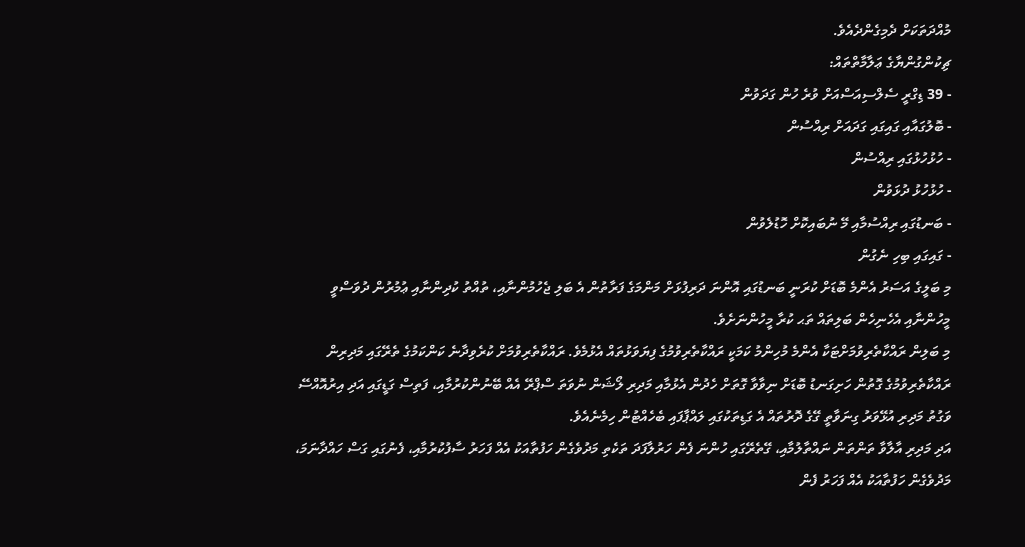މުއްދަތަކަށް ދެމިގެންދެއެވެ.
ޗިކުންގުންޔާގެ ޢަލާމާތްތައް:
- 39 ޑިގްރީ ސެލްސިއަސްއަށް ވުރެ ހުން ގަދަވުން
- ބޮލުގައާއި ގައިގައި ގަދައަށް ރިއްސުން
- ހުޅުހުޅުގައި ރިއްސުން
- ހުޅުހުޅު ދުޅަވުން
- ބަނޑުގައި ރިއްސުމާއި މޭ ނުބައިކޮށް ހޮޑުލެވުން
- ގައިގައި ބިހި ނެގުން
މި ބަލީގެ އަސަރު އެންމެ ބޮޑަށް ކުރަނީ ބަނޑުގައި އޮންނަ ދަރިފުޅަށް މަންމަގެ ފަރާތުން އެ ބަލި ޖެހުމުންނާއި، ތުއްތު ކުދިންނާއި ޢުމުރުން ދުވަސްވީ މީހުންނާއި އެހެނިހެން ބަލިތައް ތަޙ ކުރާ މީހުންނަށެވެ.
މި ބަލިން ރައްކާތެރިވުމަށްޓަކާ އެންމެ މުހިންމު ކަމަކީ ރައްކާތެރިވުމުގެ ފިޔަވަޅުތައް އެޅުމެވެ. ރައްކާތެރިވުމަށް ކުރެވިދާނެ ކަންކަމުގެ ތެރޭގައި މަދިރިން ރައްކާތެރިވުމުގެ ގޮތުން ހަށިގަނޑު ބޮޑަށް ނިވާވާ ގޮތަށް ހެދުން އެޅުމާއި މަދިރި ލޯޝަން ނުވަތަ ސްޕްރޭ އެއް ބޭނުންކުރުމާއި، ފަތިސް ގަޑީގައި އަދި އިރުއޮއްސޭ ވަގުތު މަދިރި އުޅޭވަރު ގިނަވާތީ ގޭގެ ދޮރުތައް އެ ގަޑިތަކުގައި ލައްޕާފައި ބެހެއްޓުން ހިމެނެއެވެ.
އަދި މަދިރި އާލާވާ ތަންތަން ނައްތާލުމާއި، ގޭތެރޭގައި ހުންނަ ފެން ހަރުލާފަދަ ތަކެތި މަދުވެގެން ހަފުތާއަކު އެއް ފަހަރު ސާފުކުރުމާއި، ފެނުގައި ގަސް ހައްދާނަމަ، މަދުވެގެން ހަފުތާއަކު އެއް ފަހަރު ފެން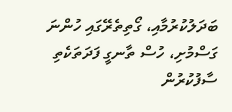ބަދަލުކުރުމާއި، ގޯތިތެރޭގައި ހުންނަ ގަސްމުށި، ހުސް ތާނގީ ފަދަތަކެތި ސާފުކުރުން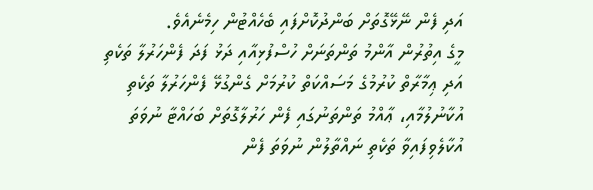އަދި ފެން ނޭޅޭގޮތަށް ބަންދުކޮށްފައި ބެހެއްޓުން ހިމެނެއެވެ.
މީގެ އިތުރުން އާންމު ތަންތަނަށް ހުސްފުޅިއާއި ދަޅު ފަދަ ފެންހަރުލާ ތަކެތި އަދި ޢިމާރާތް ކުރުމުގެ މަސައްކަތް ކުރުމަށް ގެންގުޅޭ ފެންހަރުލާ ތަކެތި އުކާނުލުމާއި، ޢާއްމު ތަންތަނުގައި ފެން ހަރުލާގޮތަށް ބަހައްޓާ ނުވަތަ އުކާލެވިފައިވާ ތަކެތި ނައްތާލުން ނުވަތަ ފެން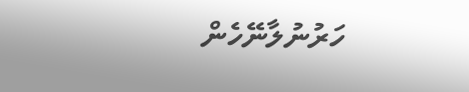ހަރުނުލާނޭހެން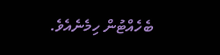ބެހެއްޓުން ހިމެނެއެވެ.